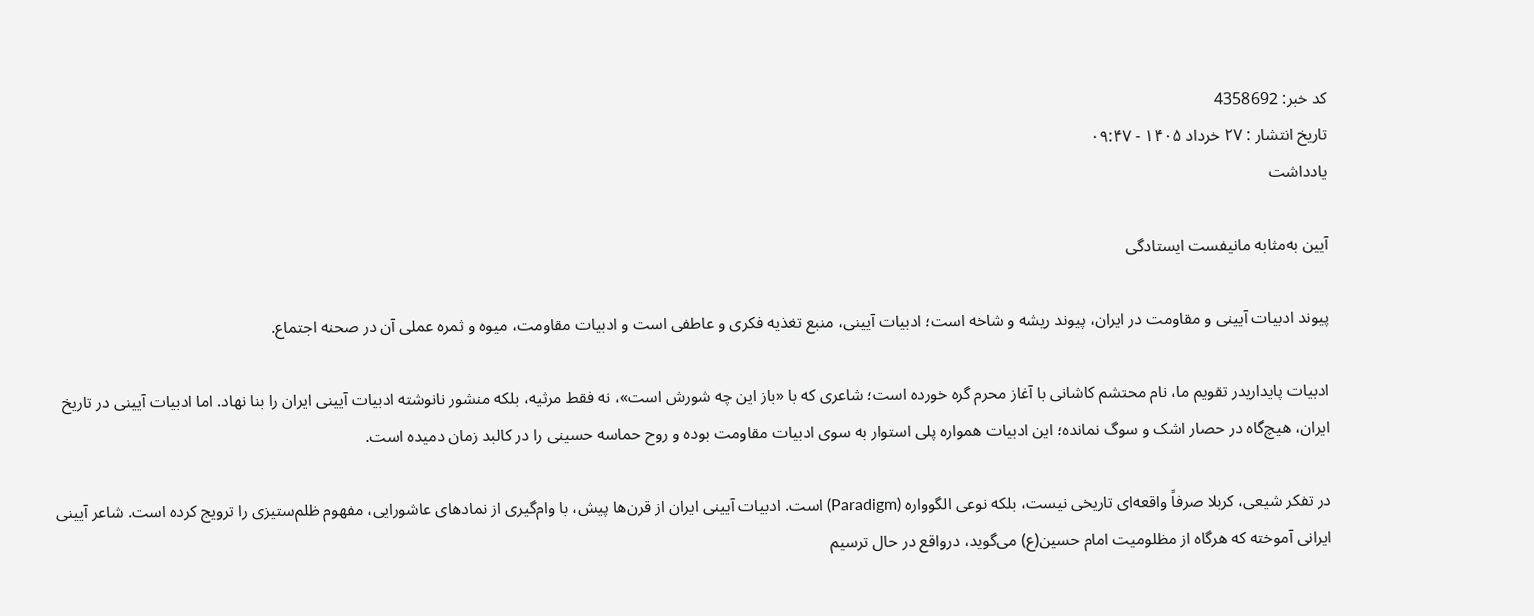کد خبر: 4358692
تاریخ انتشار : ۲۷ خرداد ۱۴۰۵ - ۰۹:۴۷
یادداشت

آیین به‌مثابه مانیفست ایستادگی

پیوند ادبیات آیینی و مقاومت در ایران، پیوند ریشه و شاخه است؛ ادبیات آیینی، منبع تغذیه فکری و عاطفی است و ادبیات مقاومت، میوه و ثمره عملی آن در صحنه اجتماع.

ادبیات پایداریدر تقویم ما، نام محتشم کاشانی با آغاز محرم گره خورده است؛ شاعری که با «باز این چه شورش است»، نه فقط مرثیه، بلکه منشور نانوشته‌ ادبیات آیینی ایران را بنا نهاد. اما ادبیات آیینی در تاریخ ایران، هیچ‌گاه در حصار اشک و سوگ نمانده؛ این ادبیات همواره پلی استوار به سوی ادبیات مقاومت بوده و روح حماسه حسینی را در کالبد زمان دمیده است.

در تفکر شیعی، کربلا صرفاً واقعه‌ای تاریخی نیست، بلکه نوعی الگوواره (Paradigm) است. ادبیات آیینی ایران از قرن‌ها پیش، با وام‌گیری از نمادهای عاشورایی، مفهوم ظلم‌ستیزی را ترویج کرده است. شاعر آیینی ایرانی آموخته که هرگاه از مظلومیت امام حسین(ع) می‌گوید، درواقع در حال ترسیم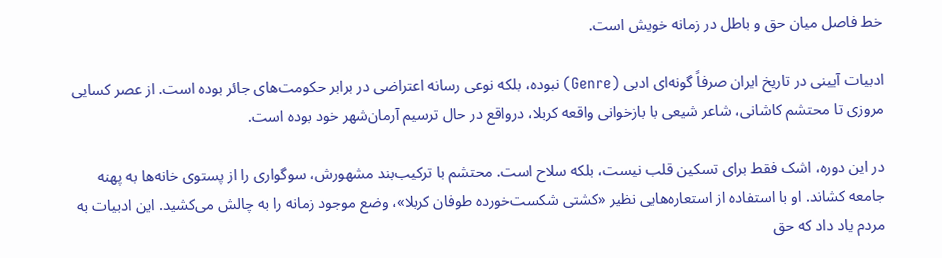خط فاصل میان حق و باطل در زمانه خویش است.

ادبیات آیینی در تاریخ ایران صرفاً گونه‌ای ادبی (Genre) نبوده، بلکه نوعی رسانه اعتراضی در برابر حکومت‌های جائر بوده است. از عصر کسایی مروزی تا محتشم کاشانی، شاعر شیعی با بازخوانی واقعه کربلا، درواقع در حال ترسیم آرمان‌شهر خود بوده است.

در این دوره، اشک فقط برای تسکین قلب نیست، بلکه سلاح است. محتشم با ترکیب‌بند مشهورش، سوگواری را از پستوی خانه‌ها به پهنه جامعه کشاند. او با استفاده از استعاره‌هایی نظیر «کشتی شکست‌خورده طوفان کربلا»، وضع موجود زمانه را به چالش می‌کشید. این ادبیات به مردم یاد داد که حق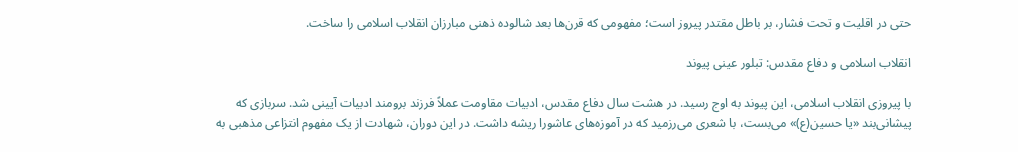حتی در اقلیت و تحت فشار، بر باطل مقتدر پیروز است؛ مفهومی که قرن‌ها بعد شالوده ذهنی مبارزان انقلاب اسلامی را ساخت.

انقلاب اسلامی و دفاع مقدس: تبلور عینی پیوند

با پیروزی انقلاب اسلامی، این پیوند به اوج رسید. در هشت سال دفاع مقدس، ادبیات مقاومت عملاً فرزند برومند ادبیات آیینی شد. سربازی که پیشانی‌بند «یا حسین(ع)» می‌بست، با شعری می‌رزمید که در آموزه‌های عاشورا ریشه داشت. در این دوران، شهادت از یک مفهوم انتزاعی مذهبی به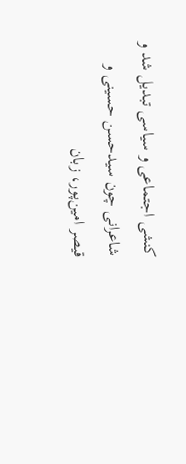کنشی اجتماعی و سیاسی تبدیل شد و شاعرانی چون سیدحسن حسینی و قیصر امین‌پور، زبان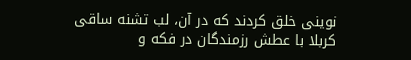نوینی خلق کردند که در آن، لب تشنه ساقی کربلا با عطش رزمندگان در فکه و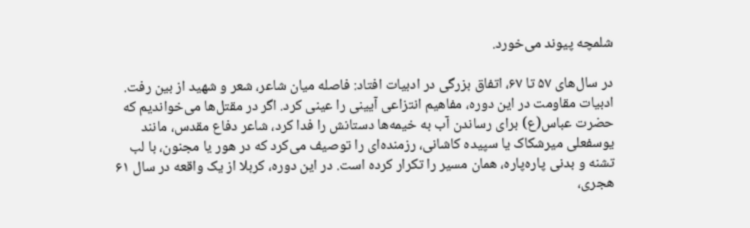شلمچه پیوند می‌خورد.

در سال‌های ۵۷ تا ۶۷، اتفاق بزرگی در ادبیات افتاد: فاصله میان شاعر، شعر و شهید از بین رفت. ادبیات مقاومت در این دوره، مفاهیم انتزاعی آیینی را عینی کرد. اگر در مقتل‌ها می‌خواندیم که حضرت عباس(ع) برای رساندن آب به خیمه‌ها دستانش را فدا کرد، شاعر دفاع مقدس، مانند یوسفعلی میرشکاک یا سپیده کاشانی، رزمنده‌ای را توصیف می‌کرد که در هور یا مجنون، با لب تشنه و بدنی پاره‌پاره، همان مسیر را تکرار کرده است. در این دوره، کربلا از یک واقعه در سال ۶۱ هجری،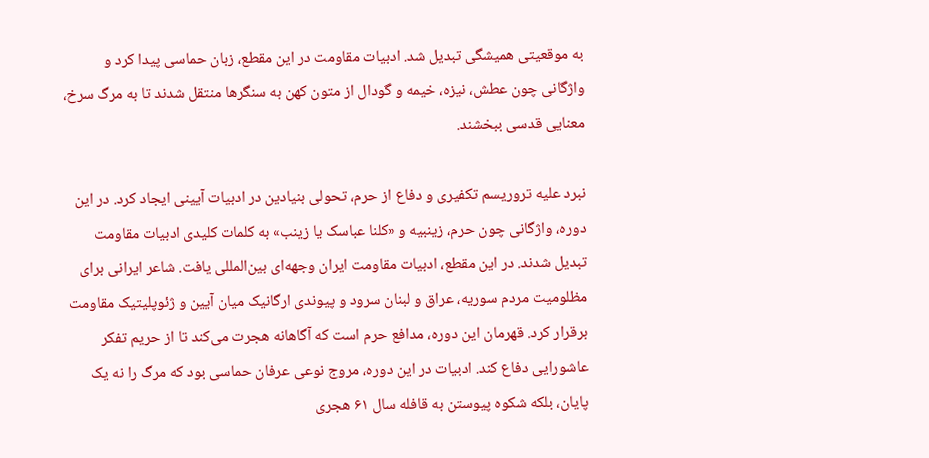به موقعیتی همیشگی تبدیل شد. ادبیات مقاومت در این مقطع، زبان حماسی پیدا کرد و واژگانی چون عطش، نیزه، خیمه و گودال از متون کهن به سنگرها منتقل شدند تا به مرگ سرخ، معنایی قدسی ببخشند.

نبرد علیه تروریسم تکفیری و دفاع از حرم، تحولی بنیادین در ادبیات آیینی ایجاد کرد. در این دوره، واژگانی چون حرم، زینبیه و «کلنا عباسک یا زینب» به کلمات کلیدی ادبیات مقاومت تبدیل شدند. در این مقطع، ادبیات مقاومت ایران وجهه‌ای بین‌المللی یافت. شاعر ایرانی برای مظلومیت مردم سوریه، عراق و لبنان سرود و پیوندی ارگانیک میان آیین و ژئوپلیتیک مقاومت برقرار کرد. قهرمان این دوره، مدافع حرم است که آگاهانه هجرت می‌کند تا از حریم تفکر عاشورایی دفاع کند. ادبیات در این دوره، مروج نوعی عرفان حماسی بود که مرگ را نه یک پایان، بلکه شکوه پیوستن به قافله سال ۶۱ هجری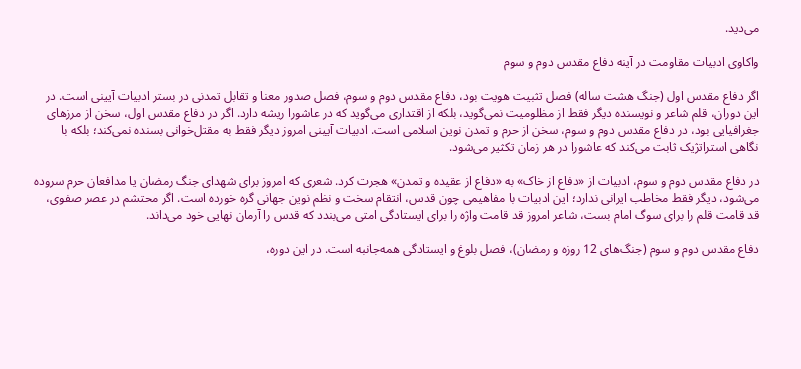می‌دید.

واکاوی ادبیات مقاومت در آینه دفاع مقدس دوم و سوم

اگر دفاع مقدس اول (جنگ هشت‌ ساله) فصل تثبیت هویت بود، دفاع مقدس دوم و سوم، فصل صدور معنا و تقابل تمدنی در بستر ادبیات آیینی است. در این دوران، قلم شاعر و نویسنده دیگر فقط از مظلومیت نمی‌گوید، بلکه از اقتداری می‌گوید که در عاشورا ریشه دارد. اگر در دفاع مقدس اول، سخن از مرزهای جغرافیایی بود، در دفاع مقدس دوم و سوم، سخن از حرم و تمدن نوین اسلامی است. ادبیات آیینی امروز دیگر فقط به مقتل‌خوانی بسنده نمی‌کند؛ بلکه با نگاهی استراتژیک ثابت می‌کند که عاشورا در هر زمان تکثیر می‌شود.

در دفاع مقدس دوم و سوم، ادبیات از «دفاع از خاک» به «دفاع از عقیده و تمدن» هجرت کرد. شعری که امروز برای شهدای جنگ رمضان یا مدافعان حرم سروده می‌شود، دیگر فقط مخاطب ایرانی ندارد؛ این ادبیات با مفاهیمی چون قدس، انتقام سخت و نظم نوین جهانی گره خورده است. اگر محتشم در عصر صفوی، قد قامت قلم را برای سوگ امام بست، شاعر امروز قد قامت واژه را برای ایستادگی امتی می‌بندد که قدس را آرمان نهایی خود می‌داند.

دفاع مقدس دوم و سوم (جنگ‌های 12 روزه و رمضان)، فصل بلوغ و ایستادگی همه‌جانبه است. در این دوره،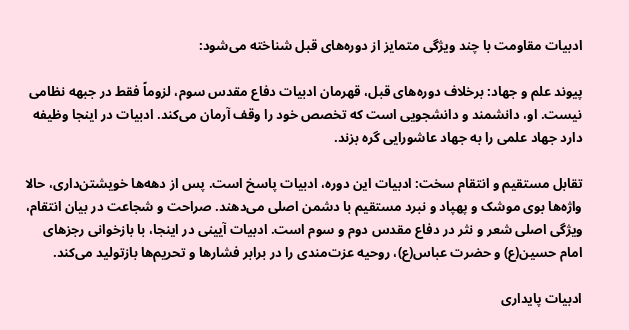ادبیات مقاومت با چند ویژگی متمایز از دوره‌های قبل شناخته می‌شود:

پیوند علم و جهاد: برخلاف دوره‌های قبل، قهرمان ادبیات دفاع مقدس سوم، لزوماً فقط در جبهه نظامی نیست. او، دانشمند و دانشجویی است که تخصص خود را وقف آرمان می‌کند. ادبیات در اینجا وظیفه دارد جهاد علمی را به جهاد عاشورایی گره بزند.

تقابل مستقیم و انتقام سخت: ادبیات این دوره، ادبیات پاسخ است. پس از دهه‌ها خویشتن‌داری، حالا واژه‌ها بوی موشک و پهپاد و نبرد مستقیم با دشمن اصلی می‌دهند. صراحت و شجاعت در بیان انتقام، ویژگی اصلی شعر و نثر در دفاع مقدس دوم و سوم است. ادبیات آیینی در اینجا، با بازخوانی رجزهای امام حسین(ع) و حضرت عباس(ع)، روحیه عزت‌مندی را در برابر فشارها و تحریم‌ها بازتولید می‌کند.

ادبیات پایداری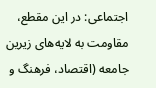اجتماعی: در این مقطع، مقاومت به لایه‌های زیرین جامعه (اقتصاد، فرهنگ و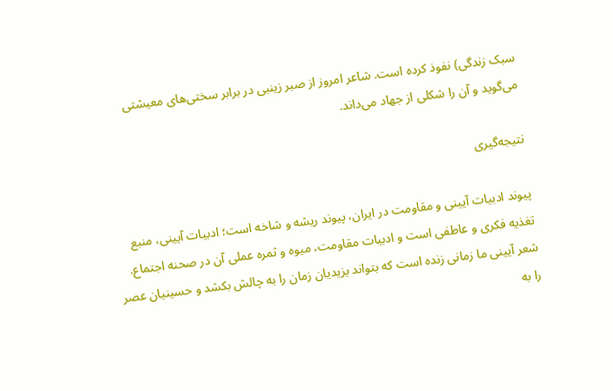سبک زندگی) نفوذ کرده است. شاعر امروز از صبر زینبی در برابر سختی‌های معیشتی می‌گوید و آن را شکلی از جهاد می‌داند.

نتیجه‌گیری

پیوند ادبیات آیینی و مقاومت در ایران، پیوند ریشه و شاخه است؛ ادبیات آیینی، منبع تغذیه فکری و عاطفی است و ادبیات مقاومت، میوه و ثمره عملی آن در صحنه اجتماع. شعر آیینی ما زمانی زنده است که بتواند یزیدیان زمان را به چالش بکشد و حسینیان عصر را به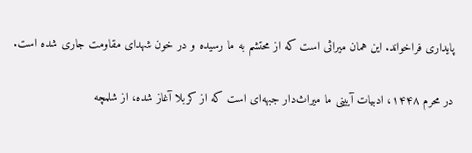پایداری فراخواند. این همان میراثی است که از محتشم به ما رسیده و در خون شهدای مقاومت جاری شده است.

در محرم ۱۴۴۸، ادبیات آیینی ما میراث‌دار جبهه‌ای است که از کربلا آغاز شده، از شلمچه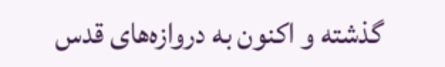گذشته و اکنون به دروازه‌های قدس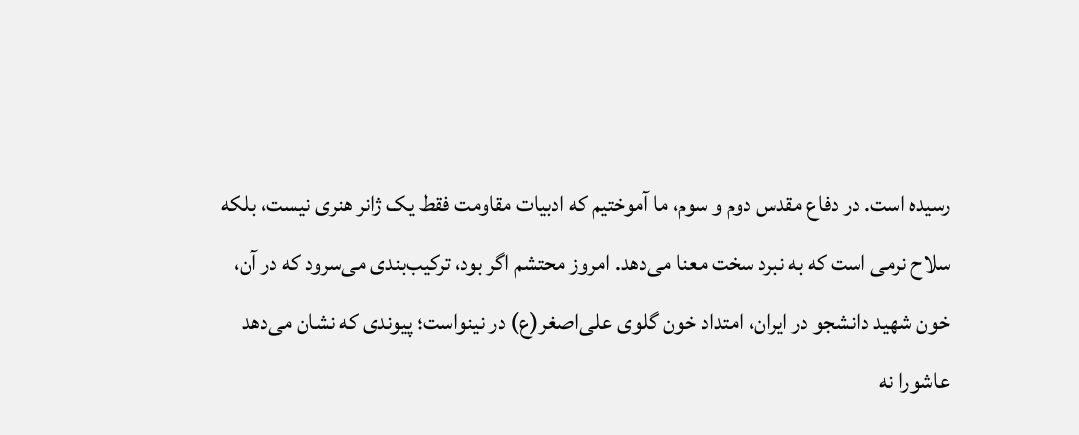رسیده است. در دفاع مقدس دوم و سوم، ما آموختیم که ادبیات مقاومت فقط یک ژانر هنری نیست، بلکه سلاح نرمی است که به نبرد سخت معنا می‌دهد. امروز محتشم اگر بود، ترکیب‌بندی می‌سرود که در آن، خون شهید دانشجو در ایران، امتداد خون گلوی علی‌اصغر(ع) در نینواست؛ پیوندی که نشان می‌دهد عاشورا نه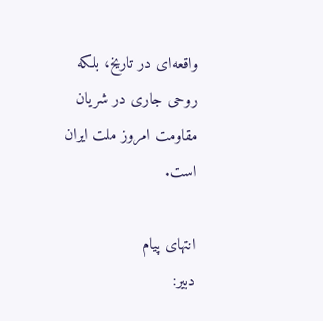واقعه‌ای در تاریخ، بلکه روحی جاری در شریان مقاومت امروز ملت ایران است.

انتهای پیام
دبیر: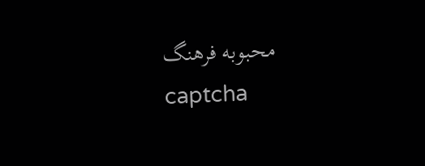محبوبه فرهنگ
captcha